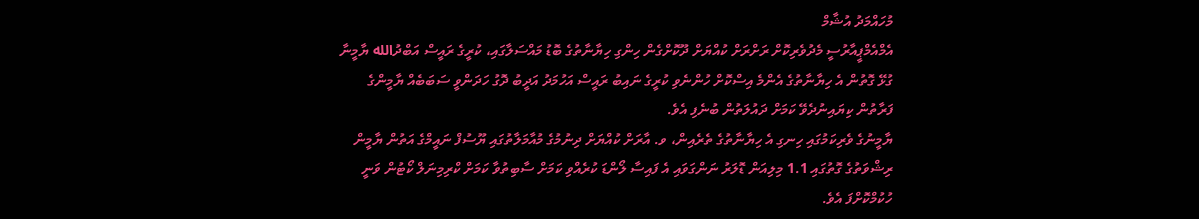މުހައްމަދު އުޝާމް
އެމްއެމްޕީއާރުސީ މެދުވެރިކޮށް ރަށްރަށް ކުއްޔަށް ދޫކޮށްގެން ހިންގި ހިޔާނާތުގެ ބޮޑު މައްސަލާގައި، ކުރީގެ ރައީސް އަބްދުالله ޔާމީނާ ގުޅޭ ގޮތުން އެ ހިޔާނާތުގެ އެންމެ އިސްކޮށް ހުންނެވި ކުރީގެ ނައިބު ރައީސް އަހުމަދު އަދީބު ދޮގު ހަދަންވީ ސަބަބެއް ޔާމީންގެ ފަރާތުން ކިޔައިނުދެވޭ ކަމަށް ދައުލަތުން ބުނެފި އެވެ.
ޔާމީނުގެ ވެރިކަމުގައި ހިނގި އެ ހިޔާނާތުގެ ތެރެއިން، ވ. އާރަށް ކުއްޔަށް ދިނުމުގެ މުއާމަލާތުގައި ޔޫސުފް ނައީމްގެ އަތުން ޔާމީން ރިޝްވަތުގެ ގޮތުގައި 1.1 މިލިއަން ޑޮލަރު ނަންގަވައި އެ ފައިސާ ލޯންޑަ ކުރެއްވި ކަމަށް ސާބިތުވާ ކަމަށް ކްރިމިނަލް ކޯޓުން ވަނީ ހުކުމްކޮށްފަ އެވެ.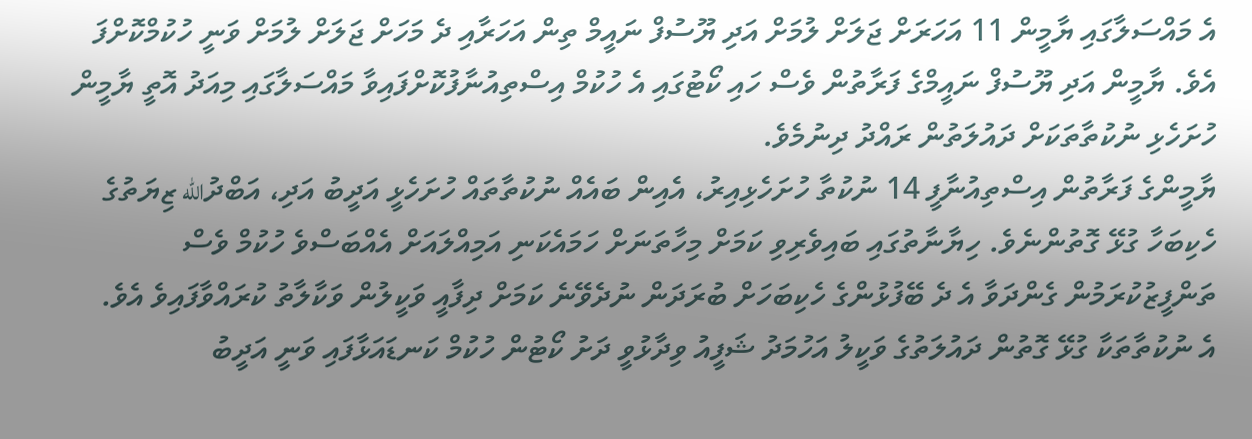އެ މައްސަލާގައި ޔާމީން 11 އަހަރަށް ޖަލަށް ލުމަށް އަދި ޔޫސުފް ނައީމް ތިން އަހަރާއި ދެ މަހަށް ޖަލަށް ލުމަށް ވަނީ ހުކުމްކޮށްފަ އެވެ. ޔާމީން އަދި ޔޫސުފް ނައީމްގެ ފަރާތުން ވެސް ހައި ކޯޓުގައި އެ ހުކުމް އިސްތިއުނާފުކޮށްފައިވާ މައްސަލާގައި މިއަދު އޮތީ ޔާމީން ހުށަހެޅި ނުކުތާތަކަށް ދައުލަތުން ރައްދު ދިނުމެވެ.
ޔާމީންގެ ފަރާތުން އިސްތިއުނާފީ 14 ނުކުތާ ހުށަހެޅިއިރު، އެއިން ބައެއް ނުކުތާތައް ހުށަހެޅީ އަދީބު އަދި، އަބްދުالله ޒިޔަތުގެ ހެކިބަހާ ގުޅޭ ގޮތުންނެވެ. ހިޔާނާތުގައި ބައިވެރިވި ކަމަށް މިހާތަނަށް ހަމައެކަނި އަމިއްލައަށް އެއްބަސްވެ ހުކުމް ވެސް ތަންފީޒުކުރަމުން ގެންދަވާ އެ ދެ ބޭފުޅުންގެ ހެކިބަހަށް ބުރަދަން ނުދެވޭނެ ކަމަށް ދިފާއީ ވަކީލުން ވަކާލާތު ކުރައްވާފައިވެ އެވެ.
އެ ނުކުތާތަކާ ގުޅޭ ގޮތުން ދައުލަތުގެ ވަކީލު އަހުމަދު ޝަފީއު ވިދާޅުވީ ދަށު ކޯޓުން ހުކުމް ކަނޑައަޅާފައި ވަނީ އަދީބު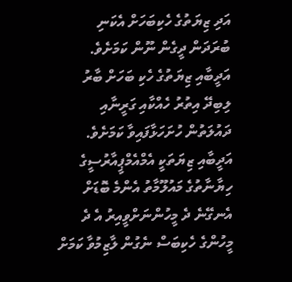އަދި ޒިޔަތުގެ ހެކިބަހަށް އެކަނި ބުރަދަން ދީގެން ނޫން ކަމަށެވެ. އަދީބާއި ޒިޔަތުގެ ހެކި ބަހަށް ބާރު ލިބިދޭ އިތުރު ހެއްކާއި ގަރީނާއި ދައުލަތުން ހުށަހަޅާފައިވާ ކަމަށެވެ.
އަދީބާއި ޒިޔަތަކީ އެމްއެމްޕީއާރުސީގެ ހިޔާނާތުގެ މައުލޫމާތު އެންމެ ބޮޑަށް އެނގޭނެ ދެ މީހުންނަށްވީއިރު އެ ދެ މީހުންގެ ހެކިބަސް ނެގުން ލާޒިމުވާ ކަމަށް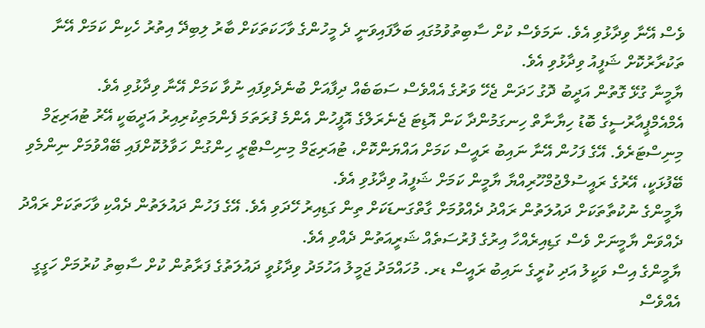ވެސް އޭނާ ވިދާޅުވި އެވެ. ނަމަވެސް ކުށް ސާބިތުވުމުގައި ބަލާފައިވަނީ ދެ މީހުންގެ ވާހަކަތަކަށް ބާރު ލިބިދޭ އިތުރު ހެކިން ކަމަށް އޭނާ ތަކުރާރުކޮށް ޝަފީއު ވިދާޅުވި އެވެ.
ޔާމީނާ ގުޅޭ ގޮތުން އަދީބު ދޮގު ހަދަން ޖެހޭ ވަރުގެ އެއްވެސް ސަބަބެއް ދިފާއަށް ބުނެދެވިފައި ނުވާ ކަމަށް އޭނާ ވިދާޅުވި އެވެ.
އެމްއެމްޕީއާރުސީގެ ބޮޑު ހިޔާނާތް ހިނގަމުންދާ ކަން އޮޑިޓަ ޖެނެރަލްގެ އޮފީހުން އެންމެ ފުރަތަމަ ފެންމަތިކުރިއިރު އަދީބަކީ އޭރު ޓުއަރިޒަމް މިނިސްޓަރެވެ. އޭގެ ފަހުން އޭނާ ނައިބު ރައީސް ކަމަށް އައްޔަންކޮށް، ޓުއަރިޒަމް މިނިސްޓްރީ ހިންގުން ހަވާލުކޮށްފައި ބޭއްވުމަށް ނިންމެވި ބޭފުޅަކީ، އޭރުގެ ރައީސުލްޖުމްހޫރިއްޔާ ޔާމީން ކަމަށް ޝަފީއު ވިދާޅުވި އެވެ.
ޔާމީންގެ ނުކުތާތަކަށް ދައުލަތުން ރައްދު ދެއްވުމަށް ގާތްގަނޑަކަށް ތިން ގަޑިއިރު ހޭދަވި އެވެ. އޭގެ ފަހުން ދައުލަތުން ދެއްކި ވާހަތަކަށް ރައްދު ދެއްވަން ޔާމީނަށް ވެސް ގަޑިއިރެއްހާ އިރުގެ ފުރުސަތެއް ޝަރީއަތުން ދެއްވި އެވެ.
ޔާމީންގެ އިސް ވަކީލު އަދި ކުރީގެ ނައިބު ރައީސް ޑރ. މުހައްމަދު ޖަމީލު އަހުމަދު ވިދާޅުވީ ދައުލަތުގެ ފަރާތުން ކުށް ސާބިތު ކުރުމަށް ހަގީގީ އެއްވެސް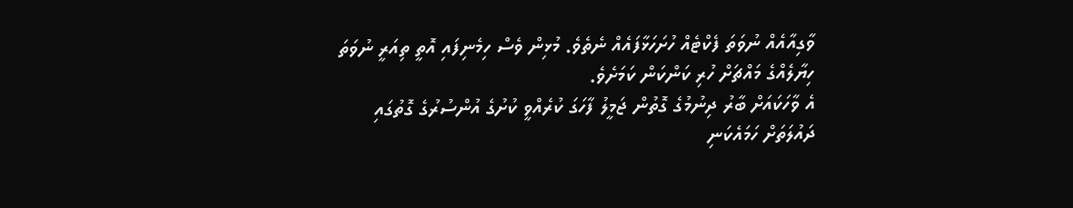ވާގިއާއެއް ނުވަތަ ފެކްޓެއް ހުށަހަޅާފައެއް ނެތެވެ. މުޅިން ވެސް ހިމެނިފައި އޮތީ ތިއަރީ ނުވަތަ ހިޔާލެއްގެ މައްޗަށް ހުރި ކަންކަން ކަމަށެވެ.
އެ ވާހަކައަށް ބާރު ދިނުމުގެ ގޮތުން ޖަމީލު ފާހަގަ ކުރެއްވީ ކުށުގެ އުންސުރުގެ ގޮތުގައި ދައުލަތަށް ހަމައެކަނި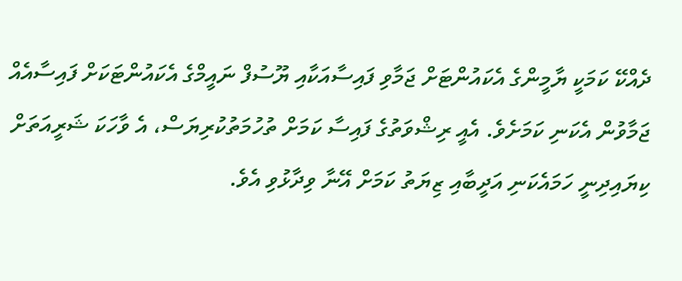ދެއްކޭ ކަމަކީ ޔާމީންގެ އެކައުންޓަށް ޖަމާވި ފައިސާއަކާއި ޔޫސުފް ނައީމްގެ އެކައުންޓަކަށް ފައިސާއެއް ޖަމާވުން އެކަނި ކަމަށެވެ. އެއީ ރިޝްވަތުގެ ފައިސާ ކަމަށް ތުހުމަތުކުރިޔަސް، އެ ވާހަކަ ޝަރީއަތަށް ކިޔައިދިނީ ހަމައެކަނި އަދީބާއި ޒިޔަތު ކަމަށް އޭނާ ވިދާޅުވި އެވެ.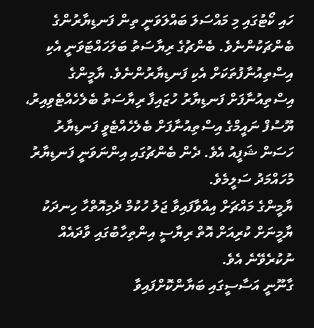ހައި ކޯޓުގައި މި މައްސަލަ ބައްލަވަނީ ތިން ފަނޑިޔާރުންގެ ބެންޗަކުންނެވެ. ބެންޗުގެ ރިޔާސަތު ބަލަހައްޓަވަނީ އެކި އިސްތިއުނާފުތަކަށް އެކި ފަނޑިޔާރުންނެވެ. ޔާމީންގެ އިސްތިއުނާފަށް ފަނޑިޔާރު ހުޒައިފާ ރިޔާސަތު ބެލެހެއްޓެވިއިރު، ޔޫސުފް ނައީމްގެ އިސްތިއުނާފަށް ބެލެހެއްޓެވީ ފަނޑިޔާރު ހަސަން ޝަފީއު އެވެ. ދެން ބެންޗުގައި އިންނަވަނީ ފަނޑިޔާރު މުހައްމަދު ސަލީމެވެ.
ޔާމީންގެ މައްޗަށް އިއްވާފައިވާ ޖަލު ހުކުމް ދެމިއޮތްހާ ހިނދަކު ޔާމީނަށް ކުރިއަށް އޮތް ރިޔާސީ އިންތިހާބުގައި ވާދައެއް ނުކުރެވޭނެ އެވެ.
ގާނޫނީ އަސާސީގައި ބަޔާންކޮށްފައިވާ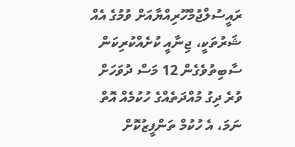ރައީސުލްޖުމްހޫރިއްޔާއަށް ވުމުގެ އެއް ޝަރުތަކީ، ޖިނާއީ ކުށެއްކުރިކަން ސާބިތުވެގެން 12 މަސް ދުވަހަށް ވުރެ ދިގު މުއްދަތެއްގެ ހުކުމެއް އޮތް ނަމަ، އެ ހުކުމް ތަންފީޒުކޮށް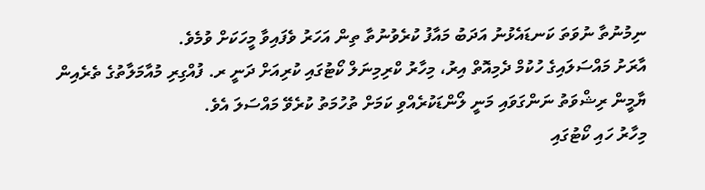ނިމުނުތާ ނުވަތަ ކަނޑައެޅުނު އަދަބު މައާފު ކުރެވުނުތާ ތިން އަހަރު ވެފައިވާ މީހަކަށް ވުމެވެ.
އާރަށު މައްސަލައިގެ ހުކުމް ދެމިއޮތް އިރު، މިހާރު ކްރިމިނަލް ކޯޓުގައި ކުރިއަށް ދަނީ ރ. ފުއްގިރި މުއާމަލާތުގެ ތެރެއިން ޔާމީން ރިޝްވަތު ނަންގަވައި މަނީ ލޯންޑަކުރެއްވި ކަމަށް ތުހުމަތު ކުރެވޭ މައްސަލަ އެވެ.
މިހާރު ހައި ކޯޓުގައި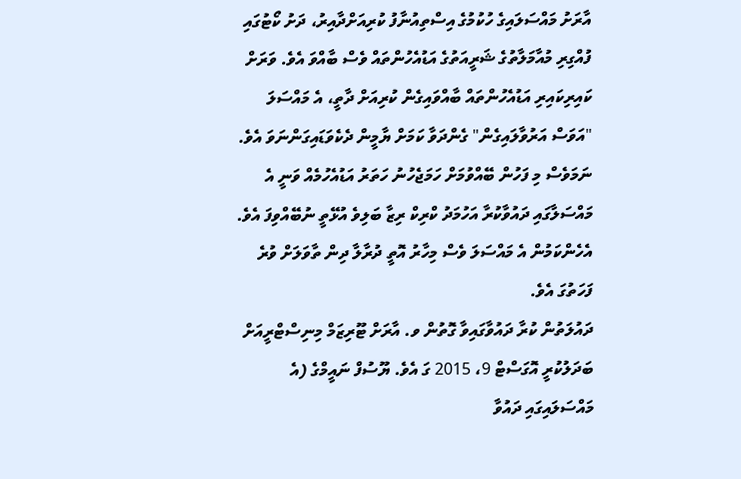އާރަށު މައްސަލައިގެ ހުކުމުގެ އިސްތިއުނާފު ކުރިއަށްދާއިރު، ދަށު ކޯޓުގައި ފުއްގިރި މުއާމަލާތުގެ ޝަރީއަތުގެ އަޑުއެހުންތައް ވެސް ބާއްވަ އެވެ. ވަރަށް ކައިރިކައިރި އަޑުއެހުންތައް ބާއްވައިގެން ކުރިއަށް ދާތީ، އެ މައްސަލަ "އަވަސް އަރުވާލައިގެން" ގެންދަވާ ކަމަށް ޔާމީން ދެކެވަޑައިގަންނަވަ އެވެ.
ނަމަވެސް މި ފަހުން ބޭއްވުމަށް ހަމަޖެހުނު ހަތަރު އަޑުއެހުމެއް ވަނީ އެ މައްސަލާގައި ދައުވާކުރާ އަހުމަދު ކްރިކް ރިޒާ ބަލިވެ އުޅޭތީ ނުބޭއްވިފަ އެވެ. އެހެންކަމުން އެ މައްސަލަ ވެސް މިހާރު އޮތީ ދުރާލާ ދިން ތާވަލަށް ވުރެ ފަހަތުގަ އެވެ.
ދައުލަތުން ކުރާ ދައުވާގައިވާ ގޮތުން ވ. އާރަށް ޓޫރިޒަމް މިނިސްޓްރީއަށް ބަދަލުކުރީ އޮގަސްޓް 9، 2015 ގަ އެވެ. ޔޫސުފް ނައީމްގެ (އެ މައްސަލައިގައި ދައުވާ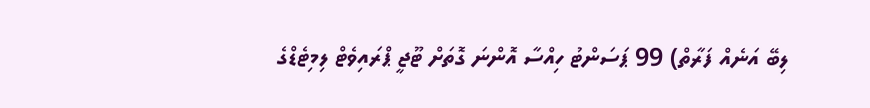ލިބޭ އަނެއް ފަރާތް) 99 ޕަސަންޓު ހިއްސާ އޮންނަ ގޮތަށް ޓޫޖީ ޕްރައިވެޓް ލިމިޓެޑްގެ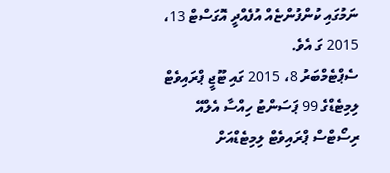ނަމުގައި ކުންފުންޏެއް އުފެއްދީ އޮގަސްޓް 13، 2015 ގަ އެވެ.
ސެޕްޓެމްބަރު 8، 2015 ގައި ޓޫޖީ ޕްރައިވެޓް ލިމިޓެޑްގެ 99 ޕަސަންޓު ހިއްސާ އެލްއޭ ރިސޯޓްސް ޕްރައިވެޓް ލިމިޓެޑްއަށް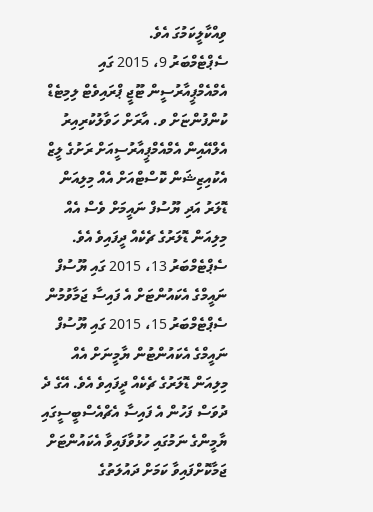ވިއްކާލީކަމުގަ އެވެ.
ސެޕްޓެމްބަރު 9، 2015 ގައި އެމްއެމްޕީއާރުސީން ޓޫޖީ ޕްރައިވެޓް ލިމިޓެޑް ކުންފުންޏަށް ވ. އާރަށް ހަވާލުކުރިއިރު އެލްއޭއިން އެމްއެމްޕީއާރުސީއަށް ރަށުގެ ލީޒް އެކުއިޒިޝަން ކޮސްޓްއަށް އެއް މިލިއަން ޑޮލަރު އަދި ޔޫސުފް ނައީމަށް ވެސް އެއް މިލިއަން ޑޮލަރުގެ ޗެކެއް ދީފައިވެ އެވެ.
ސެޕްޓެމްބަރު 13، 2015 ގައި ޔޫސުފް ނައީމްގެ އެކައުންޓަށް އެ ފައިސާ ޖަމާވުމުން ސެޕްޓެމްބަރު 15، 2015 ގައި ޔޫސުފް ނައީމްގެ އެކައުންޓުން ޔާމީނަށް އެއް މިލިއަން ޑޮލަރުގެ ޗެކެއް ދީފައިވެ އެވެ. އޭގެ ދެ ދުވަސް ފަހުން އެ ފައިސާ އެޗްއެސްބީސީގައި ޔާމީންގެ ނަމުގައި ހުޅުވާފައިވާ އެކައުންޓަށް ޖަމާކޮށްފައިވާ ކަމަށް ދައުލަތުގެ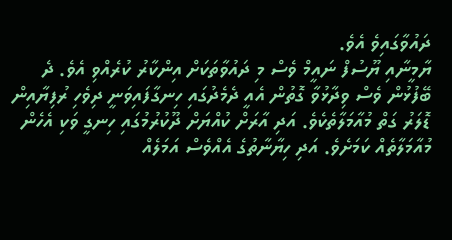ދައުވާގައިވެ އެވެ.
ޔާމީނާއި ޔޫސުފް ނައީމް ވެސް މި ދައުވާތަކަށް އިންކާރު ކުރެއްވި އެވެ. ދެ ބޭފުޅުން ވެސް ވިދާޅުވާ ގޮތުން އެއީ ދެމެދުގައި ހިނގާފައިވަނީ ދިވެހި ރުފިޔާއިން ޑޮލަރު ގަތް މުއާމަލާތެކެވެ. އަދި އާރަށް ކުއްޔަށް ދޫކުރުމުގައި ހިނގީ ވަކި އެހެން މުއާމަލާތެއް ކަމަށެވެ. އަދި ހިޔާނާތުގެ އެއްވެސް އަމަލެއް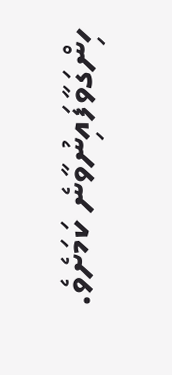ހިންގަވާފައިނުވާނެ ކަމަށެވެ.